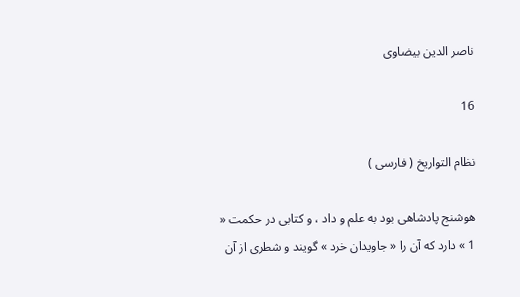ناصر الدين بيضاوى

16

نظام التواريخ ( فارسى )

هوشنج پادشاهى بود به علم و داد ، و كتابى در حكمت « 1 » دارد كه آن را « جاويدان خرد » گويند و شطرى از آن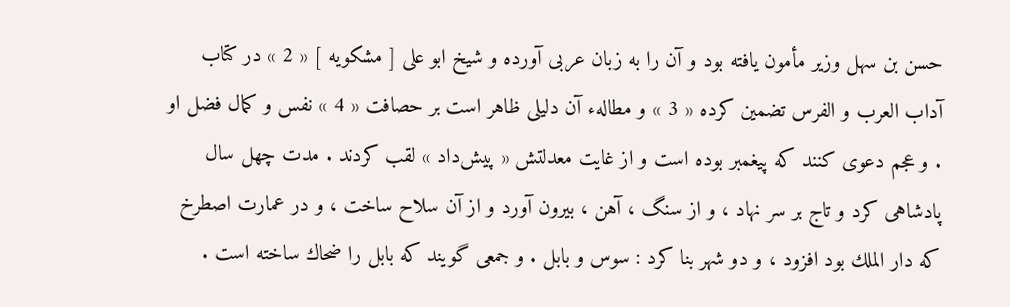حسن بن سهل وزير مأمون يافته بود و آن را به زبان عربى آورده و شيخ ابو على [ مشكويه ] « 2 » در كتاب آداب العرب و الفرس تضمين كرده « 3 » و مطالهء آن دليلى ظاهر است بر حصافت « 4 » نفس و كمال فضل او . و عجم دعوى كنند كه پيغمبر بوده است و از غايت معدلتش « پيش‌داد » لقب كردند . مدت چهل سال پادشاهى كرد و تاج بر سر نهاد ، و از سنگ ، آهن ، بيرون آورد و از آن سلاح ساخت ، و در عمارت اصطرخ كه دار الملك بود افزود ، و دو شهر بنا كرد : سوس و بابل . و جمعى گويند كه بابل را ضحاك ساخته است .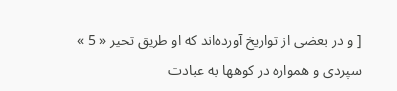[ و در بعضى از تواريخ آورده‌اند كه او طريق تحير « 5 » سپردى و همواره در كوهها به عبادت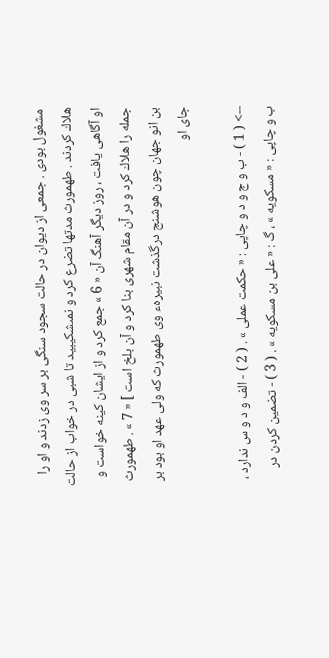مشغول بودى . جمعى از ديوان در حالت سجود سنگى بر سر وى زدند و او را هلاك كردند . طهمورث مدتها تضرع كرد و نمىشكيبيد تا شبى در خواب از حالت او آگاهى يافت ، روز ديگر آهنگ آن « 6 » جمع كرد و از ايشان كينه خواست و جمله را هلاك كرد و در آن مقام شهرى بنا كرد و آن بلخ است ] « 7 » . طهمورث بن انو جهان چون هوشنج درگذشت نبيرهء وى طهمورث كه ولى عهد او بود بر جاى او

--> ( 1 ) - ب و ج و د و چاپى : « حكمت عملى » . ( 2 ) - الف و د و س ندارد ، ب و چاپى : « مسكويه » ، گ : « على بن مسكويه » . ( 3 ) - تضمين كردن در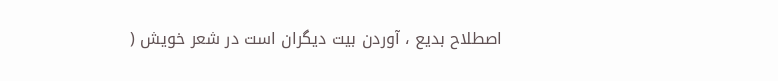اصطلاح بديع ، آوردن بيت ديگران است در شعر خويش (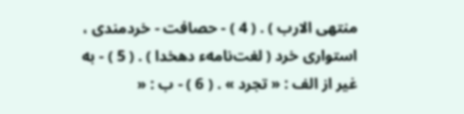منتهى الارب ) . ( 4 ) - حصافت - خردمندى ، استوارى خرد ( لغت‌نامهء دهخدا ) . ( 5 ) - به غير از الف : « تجرد » . ( 6 ) - ب : «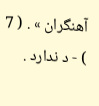آهنگران » . ( 7 ) - د ندارد .